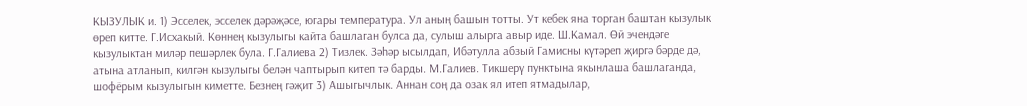КЫЗУЛЫК и. 1) Эсселек, эсселек дәрәҗәсе, югары температура. Ул аның башын тотты. Ут кебек яна торган баштан кызулык өреп китте. Г.Исхакый. Көннең кызулыгы кайта башлаган булса да, сулыш алырга авыр иде. Ш.Камал. Өй эчендәге кызулыктан миләр пешәрлек була. Г.Галиева 2) Тизлек. Зәһәр ысылдап, Ибәтулла абзый Гамисны күтәреп җиргә бәрде дә, атына атланып, килгән кызулыгы белән чаптырып китеп тә барды. М.Галиев. Тикшерү пунктына якынлаша башлаганда, шофёрым кызулыгын киметте. Безнең гәҗит 3) Ашыгычлык. Аннан соң да озак ял итеп ятмадылар,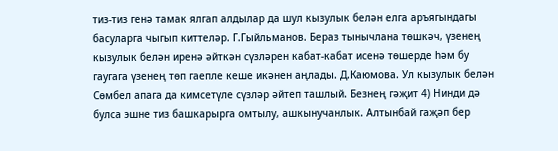тиз-тиз генә тамак ялгап алдылар да шул кызулык белән елга аръягындагы басуларга чыгып киттеләр. Г.Гыйльманов. Бераз тынычлана төшкәч, үзенең кызулык белән иренә әйткән сүзләрен кабат-кабат исенә төшерде һәм бу гаугага үзенең төп гаепле кеше икәнен аңлады. Д.Каюмова. Ул кызулык белән Сөмбел апага да кимсетүле сүзләр әйтеп ташлый. Безнең гәҗит 4) Нинди дә булса эшне тиз башкарырга омтылу, ашкынучанлык. Алтынбай гаҗәп бер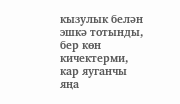кызулык белән эшкә тотынды, бер көн кичектерми, кар яуганчы яңа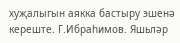хуҗалыгын аякка бастыру эшенә кереште. Г.Ибраһимов. Яшьләр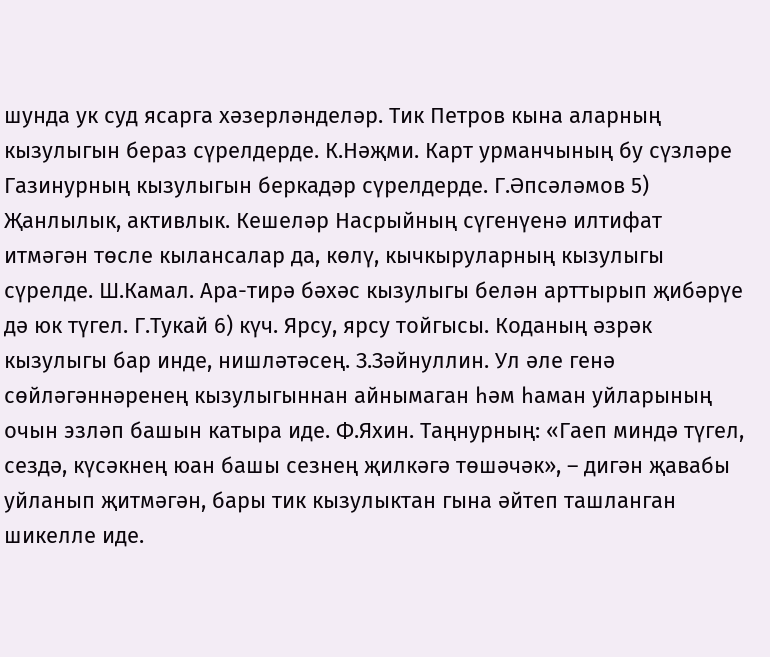шунда ук суд ясарга хәзерләнделәр. Тик Петров кына аларның кызулыгын бераз сүрелдерде. К.Нәҗми. Карт урманчының бу сүзләре Газинурның кызулыгын беркадәр сүрелдерде. Г.Әпсәләмов 5) Җанлылык, активлык. Кешеләр Насрыйның сүгенүенә илтифат итмәгән төсле кылансалар да, көлү, кычкыруларның кызулыгы сүрелде. Ш.Камал. Ара-тирә бәхәс кызулыгы белән арттырып җибәрүе дә юк түгел. Г.Тукай 6) күч. Ярсу, ярсу тойгысы. Коданың әзрәк кызулыгы бар инде, нишләтәсең. З.Зәйнуллин. Ул әле генә сөйләгәннәренең кызулыгыннан айнымаган һәм һаман уйларының очын эзләп башын катыра иде. Ф.Яхин. Таңнурның: «Гаеп миндә түгел, сездә, күсәкнең юан башы сезнең җилкәгә төшәчәк», – дигән җавабы уйланып җитмәгән, бары тик кызулыктан гына әйтеп ташланган шикелле иде.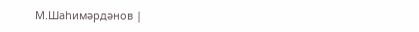М.Шаһимәрдәнов |